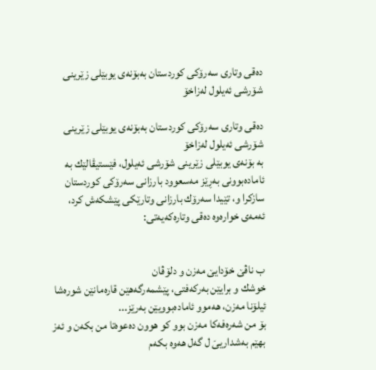دەقی وتاری سەرۆكی كوردستان بەبۆنەی یوبێلى زێرینى شۆرشى ئه‌یلول لەزاخۆ

دەقی وتاری سەرۆكی كوردستان بەبۆنەی یوبێلى زێرینى شۆرشى ئه‌یلول لەزاخۆ
به‌ بۆنه‌ى یوبێلى زێرینى شۆرشى ئه‌یلول، فێستیڤالێك به‌ ئاماده‌بوونى به‌ڕێز مه‌سعوود بارزانی سه‌رۆكی كوردستان سازكرا و، تێیدا سەرۆك بارزانی وتارێكی پێشكەش كرد، ئەمەی خوارەوە دەقی وتارەكەیەتی:


ب ناڤێ خۆدایێ مه‌زن و دلۆڤان
خوشك و برایێن به‌ركه‌فتی، پێشمه‌رگه‌هێن قاره‌مانێن شوره‌شا ئیلۆنا مه‌زن، هه‌موو ئاماده‌بوویێن به‌رێز...
بۆ من شه‌ره‌فه‌كا مه‌زن بوو كو هوون ده‌عوه‌تا من بكه‌ن و ئه‌ز بهێم به‌شداریىَ ل گه‌ل هه‌وه‌ بكه‌م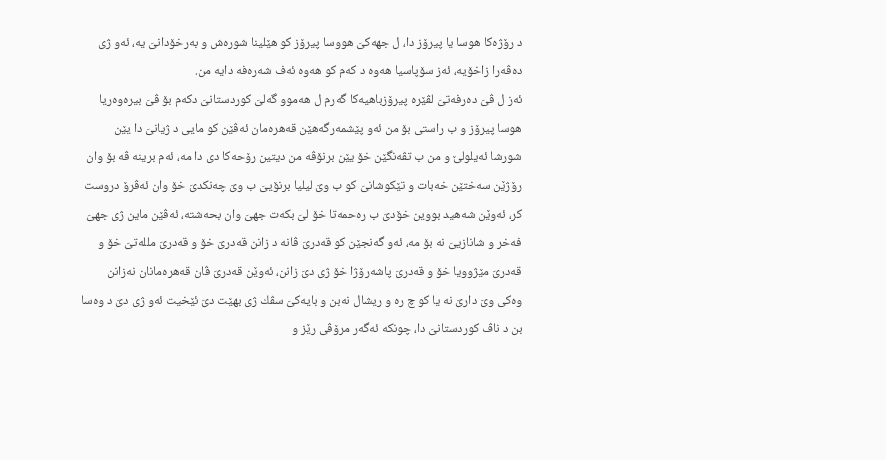د رۆژه‌كا هوسا یا پیرۆز دا، ل جهه‌كىَ هووسا پیرۆز كو هێلینا شوره‌ش و به‌رخۆدانىَ یه‌، ئه‌و ژى ده‌ڤه‌را زاخۆیه‌، ئه‌ز سۆپاسیا هه‌وه‌ د كه‌م كو هه‌وه‌ ئه‌ف شه‌ره‌فه‌ دایه‌ من.
ئه‌ز ل ڤىَ ده‌رفه‌تىَ لڤێره‌ پیرۆزباهیه‌كا گه‌رم ل هه‌موو گه‌لىَ كوردستانىَ دكه‌م بۆ ڤىَ بیره‌وه‌ریا هوسا پیرۆز و ب راستى بۆ من ئه‌و پێشمه‌رگه‌هێن قه‌هره‌مان ئه‌ڤێن كو مایی د ژیانىَ دا یێن شورشا ئه‌یلولێ و من ب تڤه‌نگێن خۆ یێن برنۆڤه‌ من دیتین رۆحه‌كا دی دا مه‌، ئه‌م برینه‌ ڤه‌ بۆ وان رۆژێن سه‌ختێن خه‌بات و تێكوشانىَ كو ب وىَ لیلیا برنۆیىَ ب وىَ چه‌نكدىَ خۆ وان ئه‌ڤرۆ دروست كر، ئه‌وێن شه‌هید بووین خۆدىَ ب ره‌حمه‌تا خۆ لىَ بكه‌ت جهىَ وان بحه‌شته‌، ئه‌ڤێن ماین ژى جهىَ فه‌خر و شانازیىَ نه‌ بۆ مه‌، ئه‌و گه‌نجێن كو قه‌درىَ ڤانه‌ د زانن قه‌درىَ خۆ و قه‌درىَ ملله‌تىَ خۆ و قه‌درىَ مێژوویا خۆ و قه‌درىَ پاشه‌رۆژا خۆ ژى دىَ زانن، ئه‌وێن قه‌درىَ ڤان قه‌هره‌مانان نه‌زانن وه‌كى وىَ دارىَ نه‌ یا كو چ ره و ریشال نه‌بن و بایه‌كىَ سڤك ژی بهێت دىَ ئێخیت ئه‌و ژى دىَ د وه‌سا بن د ناڤ كوردستانىَ دا، چونكه‌ ئه‌گه‌ر مرۆڤى رێز و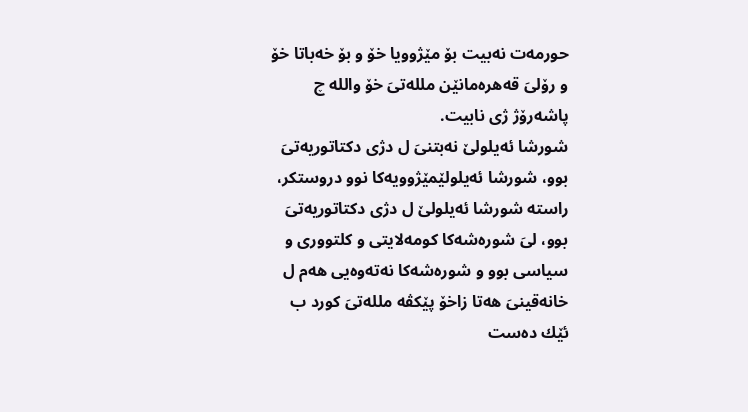حورمه‌ت نه‌بیت بۆ مێژوویا خۆ و بۆ خه‌باتا خۆ و رۆلىَ قه‌هره‌مانێن ملله‌تىَ خۆ والله چ پاشه‌رۆژ ژى نابیت.
شورشا ئه‌یلولێ نه‌بتنىَ ل دژى دكتاتوریه‌تىَ بوو، شورشا ئه‌یلولێمێژوویه‌كا نوو دروستكر، راسته‌ شورشا ئه‌یلولێ ل دژى دكتاتوریه‌تىَ بوو، لىَ شوره‌شه‌كا كومه‌لایتى و كلتوورى و سیاسی بوو و شوره‌شه‌كا نه‌ته‌وه‌یی هه‌م ل خانه‌قینىَ هه‌تا زاخۆ پێكڤه‌ ملله‌تىَ كورد ب ئێك ده‌ست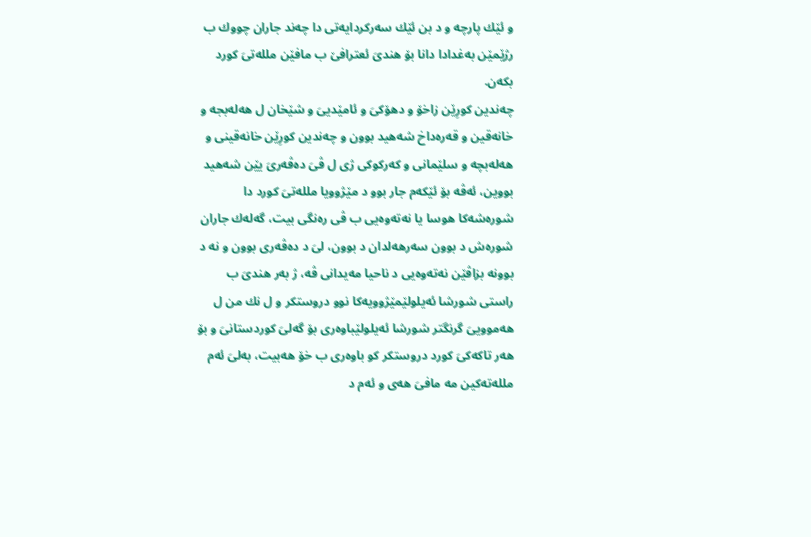و ئێك پارچه‌ و د بن ئێك سه‌ركردایه‌تی دا چه‌ند جاران چووك ب رژێمێن به‌غدادا دانا بۆ هندىَ ئعترافێ ب مافێن ملله‌تىَ كورد بكه‌ن.
چه‌ندین كورِێن زاخۆ و دهۆكىَ و ئامێدیىَ و شێخان ل هه‌له‌بجه‌ و خانه‌قین و قه‌ره‌داخ شه‌هید بوون و چه‌ندین كورِێن خانه‌قینی و هه‌له‌بچه‌ و سلێمانى و كه‌ركوكى ژى ل ڤىَ ده‌ڤه‌رىَ یێن شه‌هید بووین، ئه‌ڤه‌ بۆ ئێكه‌م جار بوو د مێژوویا ملله‌تىَ كورد دا شوره‌شه‌كا هوسا یا نه‌ته‌وه‌یی ب ڤى ره‌نگى بیت، گه‌له‌ك جاران شوره‌ش د بوون سه‌رهه‌لدان د بوون، لىَ د ده‌ڤه‌رى بوون و نه‌ د بوونه‌ بزاڤێن نه‌ته‌وه‌یی د ناحیا مه‌یدانی ڤه‌، ژ به‌ر هندىَ ب راستى شورشا ئه‌یلولێمێژوویه‌كا نوو دروستكر و ل نك من ل هه‌موویىَ گرنگتر شورشا ئه‌یلولێباوه‌ری بۆ گه‌لىَ كوردستانىَ و بۆ هه‌ر تاكه‌كىَ كورد دروستكر كو باوه‌ری ب خۆ هه‌بیت، به‌لىَ ئه‌م ملله‌ته‌كین مه‌ مافىَ هه‌ى و ئه‌م د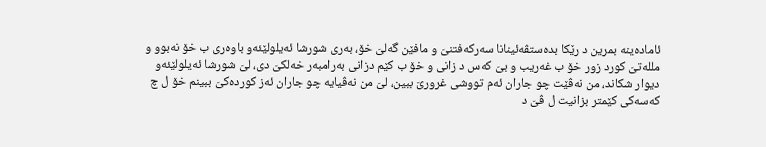ئاماده‌ینه‌ بمرین د رێكا بده‌ستڤه‌ئینانا سه‌ركه‌فتنىَ و مافێن گه‌لىَ خۆ، به‌رى شورشا ئه‌یلولێئه‌و باوه‌ری ب خۆ نه‌بوو و ملله‌تىَ كورد زور خۆ ب غه‌ریب و بىَ كه‌س د زانى و خۆ ب كێم دزانى به‌رامبه‌ر خه‌لكىَ دی، لىَ شورشا ئه‌یلولێئه‌و دیوار شكاند، من نه‌ڤێت چو جاران ئه‌م تووشی غرورىَ ببین، لىَ من نه‌ڤیایه‌ چو جاران ئه‌ز كورده‌كىَ ببینم خۆ ل چ كه‌سه‌كى كێمتر بزانیت ل ڤىَ د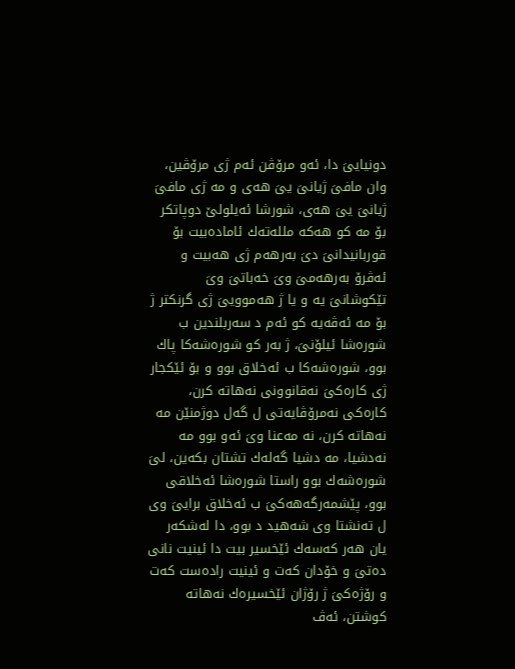دونیایىَ دا، ئه‌و مرۆڤن ئه‌م ژى مرۆڤین، وان مافىَ ژیانىَ یىَ هه‌ى و مه‌ ژى مافىَ ژیانىَ یىَ هه‌ى، شورشا ئه‌یلولێ دوپاتكر بۆ مه‌ كو هه‌كه‌ ملله‌ته‌ك ئاماده‌بیت بۆ قوربانیدانىَ دىَ به‌رهه‌م ژى هه‌بیت و ئه‌ڤرۆ به‌رهه‌مىَ وىَ خه‌باتىَ وىَ تێكوشانىَ یه‌ و یا ژ هه‌موویىَ ژى گرنكتر ژ بۆ مه‌ ئه‌ڤه‌یه‌ كو ئه‌م د سه‌ربلندین ب شوره‌شا ئیلۆنىَ، ژ به‌ر كو شوره‌شه‌كا پاك بوو، شوره‌شه‌كا ب ئه‌خلاق بوو و بۆ ئێكجار ژى كاره‌كىَ نه‌قانوونى نه‌هاته‌ كرن، كاره‌كى نه‌مرۆڤایه‌تى ل گه‌ل دوژمنێن مه‌ نه‌هاته‌ كرن، نه‌ مه‌عنا وىَ ئه‌و بوو مه‌ نه‌دشیا، مه‌ دشیا گه‌له‌ك تشتان بكه‌ین، لىَ شوره‌شه‌ك بوو راستا شوره‌شا ئه‌خلاقی بوو، پێشمه‌رگه‌هه‌كىَ ب ئه‌خلاق برایىَ وى ل ته‌نشتا وى شه‌هید د بوو، دا له‌شكه‌ر یان هه‌ر كه‌سه‌ك ئێخسیر بیت دا ئینیت نانى ده‌تىَ و خۆدان كه‌ت و ئینیت راده‌ست كه‌ت و رۆژه‌كىَ ژ رۆژان ئێخسیره‌ك نه‌هاته‌ كوشتن، ئه‌ڤ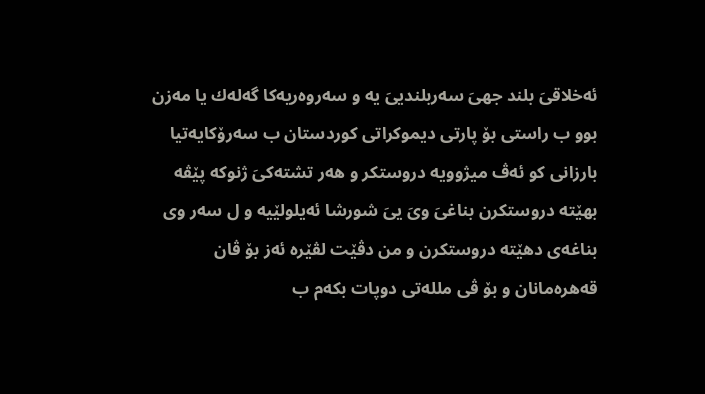ئه‌خلاقىَ بلند جهىَ سه‌ربلندیىَ یه‌ و سه‌روه‌ریه‌كا گه‌له‌ك یا مه‌زن بوو ب راستى بۆ پارتی دیموكراتى كوردستان ب سه‌رۆكایه‌تیا بارزانی كو ئه‌ڤ میژوویه‌ دروستكر و هه‌ر تشته‌كىَ ژنوكه‌ پێڤه‌ بهێته‌ دروستكرن بناغىَ وىَ یىَ شورشا ئه‌یلولێیه‌ و ل سه‌ر وى بناغه‌ى دهێته‌ دروستكرن و من دڤێت لڤێره‌ ئه‌ز بۆ ڤان قه‌هره‌مانان و بۆ ڤى ملله‌تى دوپات بكه‌م ب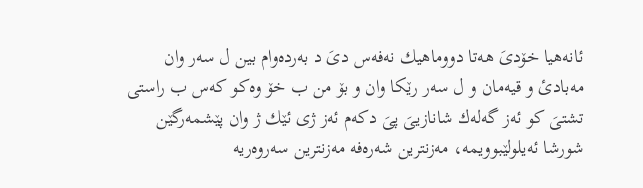ئانه‌هیا خۆدىَ هه‌تا دووماهیك نه‌فه‌س دىَ د به‌رده‌وام بین ل سه‌ر وان مه‌بادئ و قیه‌مان و ل سه‌ر رێكا وان و بۆ من ب خۆ وه‌كو كه‌س ب راستى تشتىَ كو ئه‌ز گه‌له‌ك شانازیىَ پىَ دكه‌م ئه‌ز ژى ئێك ژ وان پێشمه‌رگێن شورشا ئه‌یلولێبوویمه‌، مه‌زنترین شه‌ره‌فه‌ مه‌زنترین سه‌روه‌ریه‌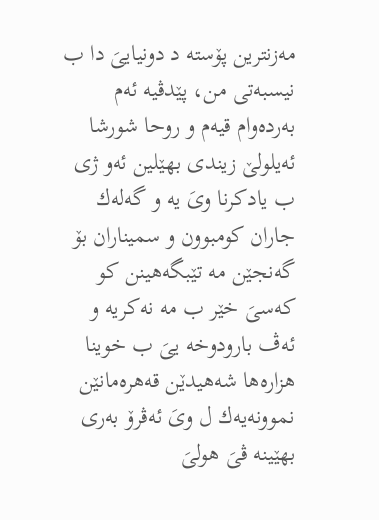مه‌زنترین پۆسته‌ د دونیایىَ دا ب نیسبه‌تى من، پێدڤیه‌ ئه‌م به‌رده‌وام قیه‌م و روحا شورشا ئه‌یلولێ زیندی بهێلین ئه‌و ژى ب یادكرنا وىَ یه‌ و گه‌له‌ك جاران كومبوون و سمیناران بۆ گه‌نجێن مه‌ تێبگه‌هینن كو كه‌سىَ خێر ب مه‌ نه‌كریه‌ و ئه‌ڤ بارودوخه‌ یىَ ب خوینا هزاره‌ها شه‌هیدێن قه‌هره‌مانێن نموونه‌یه‌ك ل وىَ ئه‌ڤرۆ به‌رى بهێینه‌ ڤىَ هولىَ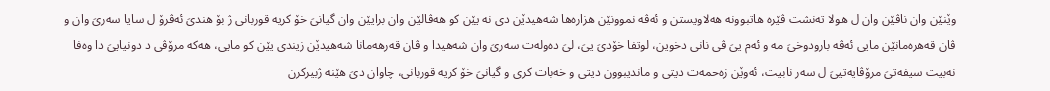وێنێن وان ناڤێن وان ل هولا ته‌نشت ڤێره‌ هاتبوونه‌ هه‌لاویستن و ئه‌ڤه‌ نموونێن هزاره‌ها شه‌هیدێن دی نه‌ یێن كو هه‌ڤالێن وان برایێن وان گیانىَ خۆ كریه‌ قوربانى ژ بۆ هندىَ ئه‌ڤرۆ ل سایا سه‌رىَ وان و ڤان قه‌هره‌مانێن مایی ئه‌ڤه‌ بارودوخىَ مه‌ و ئه‌م یىَ ڤى نانی دخوین، لوتفا خۆدىَ یىَ، لىَ ده‌وله‌ت سه‌رىَ وان شه‌هیدا و ڤان قه‌رهه‌مانا شه‌هیدێن زیندی یێن كو مایی، هه‌كه‌ مرۆڤى د دونیایىَ دا وه‌فا نه‌بیت سیفه‌تىَ مرۆڤایه‌تیىَ ل سه‌ر نابیت، ئه‌وێن زه‌حمه‌ت دیتی و ماندیبوون دیتی و خه‌بات كری و گیانىَ خۆ كریه‌ قوربانی، چاوان دىَ هێنه‌ ژبیركرن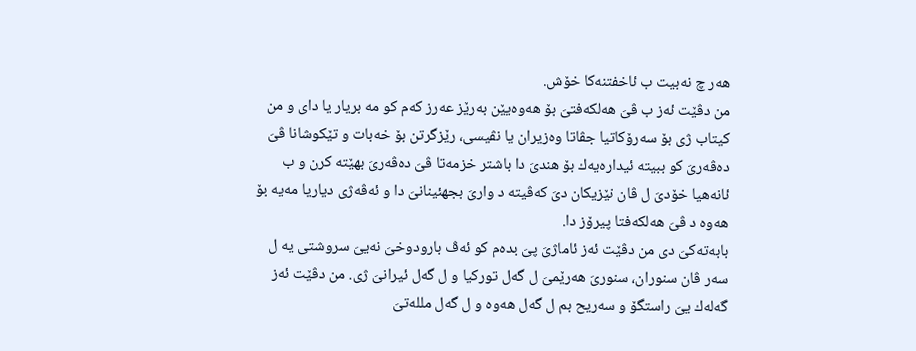هه‌ر چ نه‌بیت ب ئاخفتنه‌كا خۆش.
من دڤێت ئه‌ز ب ڤىَ هه‌لكه‌فتىَ بۆ هه‌وه‌یێن به‌رێز عه‌رز كه‌م كو مه‌ بریار یا دای و من كیتاب ژی بۆ سه‌رۆكاتیا جڤاتا وه‌زیران یا نڤیسی، رێزگرتن بۆ خه‌بات و تێكوشانا ڤىَ ده‌ڤه‌رىَ كو ببیته‌ ئیداره‌یه‌ك بۆ هندىَ دا باشتر خزمه‌تا ڤىَ ده‌ڤه‌رىَ بهێته‌ كرن و ب ئانه‌هیا خۆدىَ ل ڤان نێزیكان دىَ كه‌ڤیته‌ د وارىَ بجهئینانىَ دا و ئه‌ڤه‌ژى دیاریا مه‌یه‌ بۆ هه‌وه‌ د ڤىَ هه‌لكه‌فتا پیرۆز دا.
بابه‌ته‌كىَ دی من دڤێت ئه‌ز ئاماژىَ پىَ بده‌م كو ئه‌ڤ بارودوخىَ نه‌یىَ سروشتی یه‌ ل سه‌ر ڤان سنوران، سنورىَ هه‌رێمىَ ل گه‌ل توركیا و ل گه‌ل ئیرانىَ ژى. من دڤێت ئه‌ز گه‌له‌ك یىَ راستگۆ و سه‌ریح بم ل گه‌ل هه‌وه‌ و ل گه‌ل ملله‌تىَ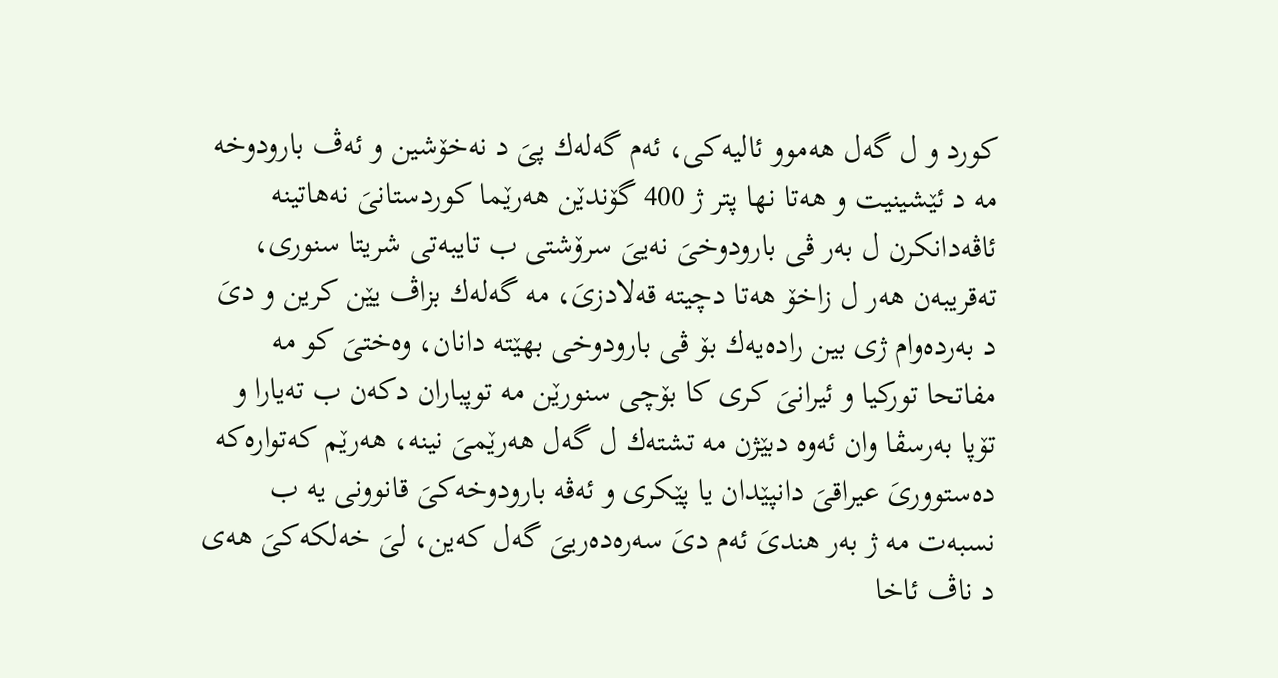كورد و ل گه‌ل هه‌موو ئالیه‌كى، ئه‌م گه‌له‌ك پىَ د نه‌خۆشین و ئه‌ڤ بارودوخه‌ مه‌ د ئێشینیت و هه‌تا نها پتر ژ 400 گۆندێن هه‌رێما كوردستانىَ نه‌هاتینه‌ ئاڤه‌دانكرن ل به‌ر ڤى بارودوخىَ نه‌یىَ سرۆشتى ب تایبه‌تى شریتا سنورى، ته‌قریبه‌ن هه‌ر ل زاخۆ هه‌تا دچیته‌ قه‌لادزىَ، مه‌ گه‌له‌ك بزاڤ یێن كرین و دىَ د به‌رده‌وام ژى بین راده‌یه‌ك بۆ ڤى بارودوخی بهێته‌ دانان، وه‌ختىَ كو مه‌ مفاتحا توركیا و ئیرانىَ كری كا بۆچی سنورێن مه‌ توپباران دكه‌ن ب ته‌یارا و تۆپا به‌رسڤا وان ئه‌وه‌ دبێژن مه‌ تشته‌ك ل گه‌ل هه‌رێمىَ نینه‌، هه‌رێم كه‌تواره‌كه‌ ده‌ستوورىَ عیراقىَ دانپێدان یا پێكرى و ئه‌ڤه‌ بارودوخه‌كىَ قانوونى یه‌ ب نسبه‌ت مه‌ ژ به‌ر هندىَ ئه‌م دىَ سه‌ره‌ده‌ریىَ گه‌ل كه‌ین، لىَ خه‌لكه‌كىَ هه‌ى د ناڤ ئاخا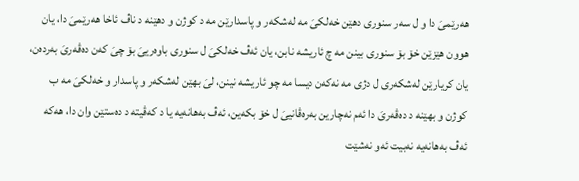هه‌رێمىَ دا و ل سه‌ر سنورى دهێن خه‌لكىَ مه‌ له‌شكه‌ر و پاسدارێن مه‌ د كوژن و دهێنه‌ د ناڤ ئاخا هه‌رێمىَ دا، یان هوون هێزێن خۆ بۆ سنورى بینن مه‌ چ ئاریشه‌ نابن، یان ئه‌ڤ خه‌لكىَ ل سنورى باوه‌ریىَ بۆ چىَ كه‌ن ده‌ڤه‌رىَ به‌رده‌ن، یان كریارێن له‌شكه‌رى ل دژى مه‌ نه‌كه‌ن دیسا مه‌ چو ئاریشه‌ نینن، لىَ بهێن له‌شكه‌ر و پاسدار و خه‌لكىَ مه‌ ب كوژن و بهێنه‌ د ده‌ڤه‌رىَ دا ئه‌م نه‌چارین به‌ره‌ڤانیىَ ل خۆ بكه‌ین، ئه‌ڤ به‌هانه‌یه‌ یا د كه‌ڤیته‌ د ده‌ستێن وان دا، هه‌كه‌ ئه‌ڤ به‌هانه‌یه‌ نه‌بیت ئه‌و نه‌شێت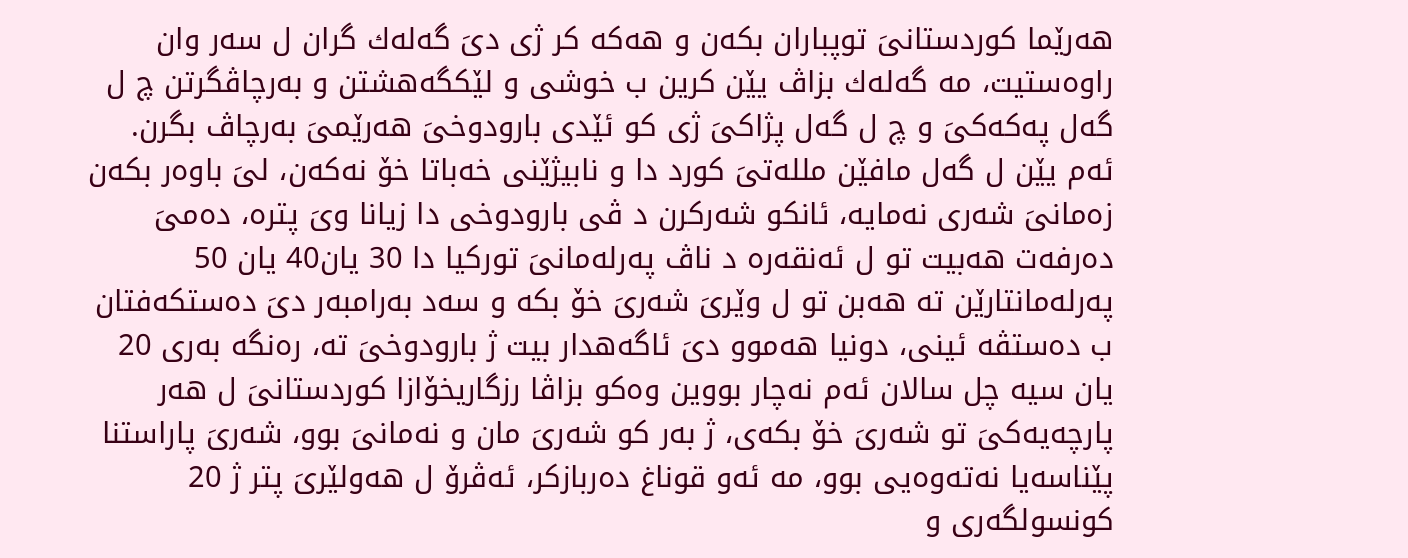هه‌رێما كوردستانىَ توپباران بكه‌ن و هه‌كه‌ كر ژى دىَ گه‌له‌ك گران ل سه‌ر وان راوه‌ستیت، مه‌ گه‌له‌ك بزاڤ یێن كرین ب خوشی و لێكگه‌هشتن و به‌رچاڤگرتن چ ل گه‌ل په‌كه‌كىَ و چ ل گه‌ل پژاكىَ ژى كو ئێدى بارودوخىَ هه‌رێمىَ به‌رچاڤ بگرن. ئه‌م یێن ل گه‌ل مافێن ملله‌تىَ كورد دا و نابیژێنى خه‌باتا خۆ نه‌كه‌ن، لىَ باوه‌ر بكه‌ن زه‌مانىَ شه‌رى نه‌مایه‌، ئانكو شه‌ركرن د ڤى بارودوخی دا زیانا وىَ پتره‌، ده‌مىَ ده‌رفه‌ت هه‌بیت تو ل ئه‌نقه‌ره‌ د ناڤ په‌رله‌مانىَ توركیا دا 30 یان40 یان 50 په‌رله‌مانتارێن ته‌ هه‌بن تو ل وێرىَ شه‌رىَ خۆ بكه‌ و سه‌د به‌رامبه‌ر دىَ ده‌ستكه‌فتان ب ده‌ستڤه‌ ئینی، دونیا هه‌موو دىَ ئاگه‌هدار بیت ژ بارودوخىَ ته‌، ره‌نگه‌ به‌رى 20 یان سیه چل سالان ئه‌م نه‌چار بووین وه‌كو بزاڤا رزگاریخۆازا كوردستانىَ ل هه‌ر پارچه‌یه‌كىَ تو شه‌رىَ خۆ بكه‌ى، ژ به‌ر كو شه‌رىَ مان و نه‌مانىَ بوو، شه‌رىَ پاراستنا پێناسه‌یا نه‌ته‌وه‌یی بوو، مه‌ ئه‌و قوناغ ده‌ربازكر، ئه‌ڤرۆ ل هه‌ولێرىَ پتر ژ 20 كونسولگه‌رى و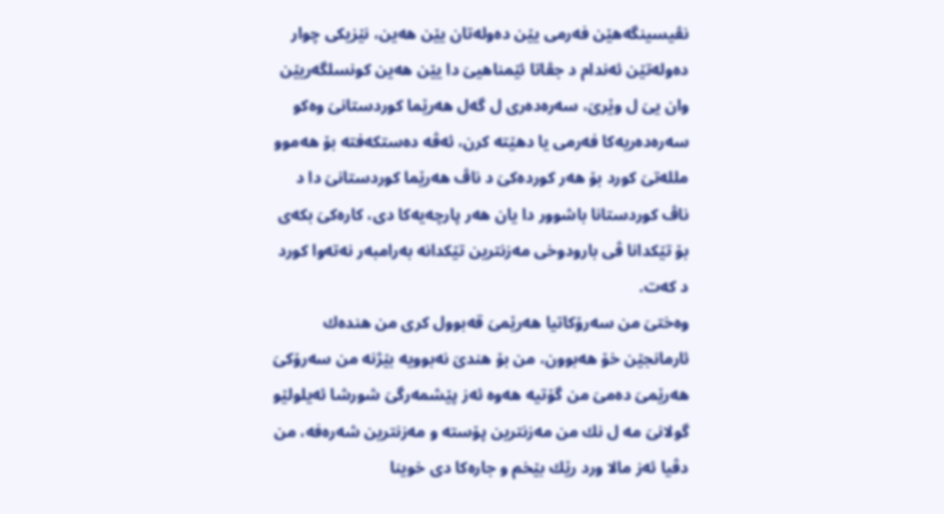نڤیسینگه‌هێن فه‌رمى یێن ده‌وله‌تان یێن هه‌ین، نێزیكی چوار ده‌وله‌تێن ئه‌ندام د جڤاتا ئێمناهیىَ دا یێن هه‌ین كونسلگه‌ریێن وان یىَ ل وێرىَ، سه‌ره‌ده‌ری ل گه‌ل هه‌رێما كوردستانىَ وه‌كو سه‌ره‌ده‌ریه‌كا فه‌رمی یا دهێته‌ كرن، ئه‌ڤه‌ ده‌ستكه‌فته‌ بۆ هه‌موو ملله‌تىَ كورد بۆ هه‌ر كورده‌كىَ د ناڤ هه‌رێما كوردستانىَ دا د ناڤ كوردستانا باشوور دا یان هه‌ر پارچه‌یه‌كا دی، كاره‌كىَ بكه‌ى بۆ تێكدانا ڤى بارودوخی مه‌زنترین تێكدانه‌ به‌رامبه‌ر نه‌ته‌وا كورد د كه‌ت.
وه‌ختىَ من سه‌رۆكاتیا هه‌رێمىَ قه‌بوول كرى من هنده‌ك ئارمانجێن خۆ هه‌بوون، من بۆ هندىَ نه‌بوویه‌ بێژنه‌ من سه‌رۆكىَ هه‌رێمىَ ده‌مىَ من گۆتیه‌ هه‌وه‌ ئه‌ز پێشمه‌رگىَ شورشا ئه‌یلولێو گولانىَ مه‌ ل نك من مه‌زنترین پۆسته‌ و مه‌زنترین شه‌ره‌فه‌، من دڤیا ئه‌ز مالا ورد رێك بێخم و جاره‌كا دی خوینا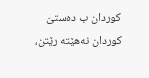كوردان ب ده‌ستىَ كوردان نه‌هێته‌ رێتن،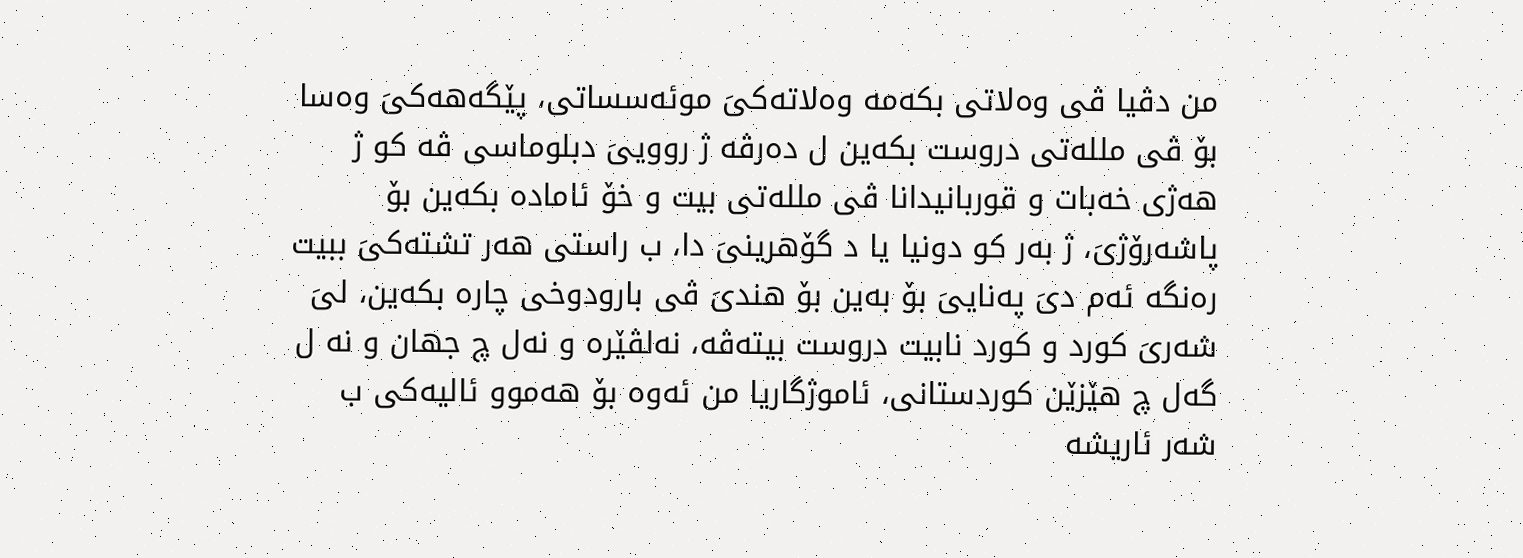من دڤیا ڤى وه‌لاتى بكه‌مه‌ وه‌لاته‌كىَ موئه‌سساتى، پێگه‌هه‌كىَ وه‌سا بۆ ڤى ملله‌تى دروست بكه‌ین ل ده‌رڤه‌ ژ روویىَ دبلوماسى ڤه‌ كو ژ هه‌ژى خه‌بات و قوربانیدانا ڤى ملله‌تی بیت و خۆ ئاماده‌ بكه‌ین بۆ پاشه‌رۆژىَ، ژ به‌ر كو دونیا یا د گۆهرینىَ دا، ب راستى هه‌ر تشته‌كىَ ببیت ره‌نگه‌ ئه‌م دىَ په‌نایىَ بۆ به‌ین بۆ هندىَ ڤى بارودوخی چاره‌ بكه‌ین، لىَ شه‌رىَ كورد و كورد نابیت دروست بیته‌ڤه‌، نه‌لڤێره‌ و نه‌ل چ جهان و نه‌ ل گه‌ل چ هێزێن كوردستانى، ئاموژگاریا من ئه‌وه‌ بۆ هه‌موو ئالیه‌كى ب شه‌ر ئاریشه‌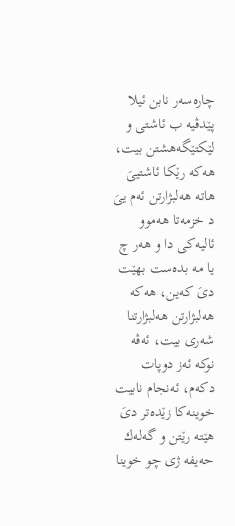چاره‌سه‌ر نابن ئیلا پێدڤیه‌ ب ئاشتی و لێكتێگه‌هشتن بیت، هه‌كه‌ رێكا ئاشتیىَ هاته‌ هه‌لبژارتن ئه‌م یىَ د خزمه‌تا هه‌موو ئالیه‌كى دا و هه‌ر چ یا مه‌ بده‌ست بهێت دىَ كه‌ین، هه‌كه‌ هه‌لبژارتن هه‌لبژارتنا شه‌ری بیت، ئه‌ڤه‌ نوكه‌ ئه‌ز دوپات دكه‌م، ئه‌نجام نابیت خوینه‌كا زێده‌تر دىَ هێته‌ رێتن و گه‌له‌ك حه‌یفه‌ ژى چو خوینا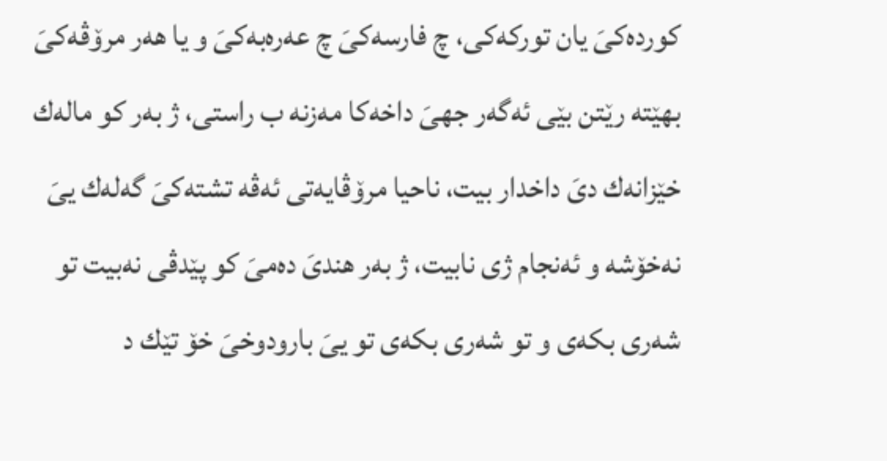كورده‌كىَ یان توركه‌كى، چ فارسه‌كىَ چ عه‌ره‌به‌كىَ و یا هه‌ر مرۆڤه‌كىَ بهێته‌ رێتن بێی ئه‌گه‌ر جهىَ داخه‌كا مه‌زنه‌ ب راستى، ژ به‌ر كو ماله‌ك خێزانه‌ك دىَ داخدار بیت، ناحیا مرۆڤایه‌تى ئه‌ڤه‌ تشته‌كىَ گه‌له‌ك یىَ نه‌خۆشه‌ و ئه‌نجام ژى نابیت، ژ به‌ر هندىَ ده‌مىَ كو پێدڤی نه‌بیت تو شه‌رى بكه‌ى و تو شه‌رى بكه‌ى تو یىَ بارودوخىَ خۆ تێك د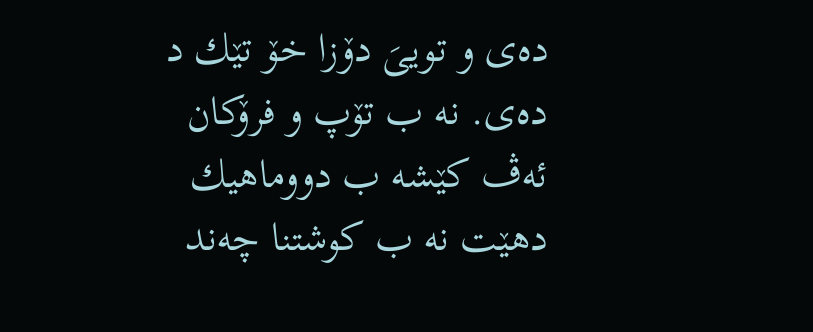ده‌ى و تویىَ دۆزا خۆ تێك د ده‌ى. نه‌ ب تۆپ و فرۆكان ئه‌ڤ كێشه‌ ب دووماهیك دهێت نه‌ ب كوشتنا چه‌ند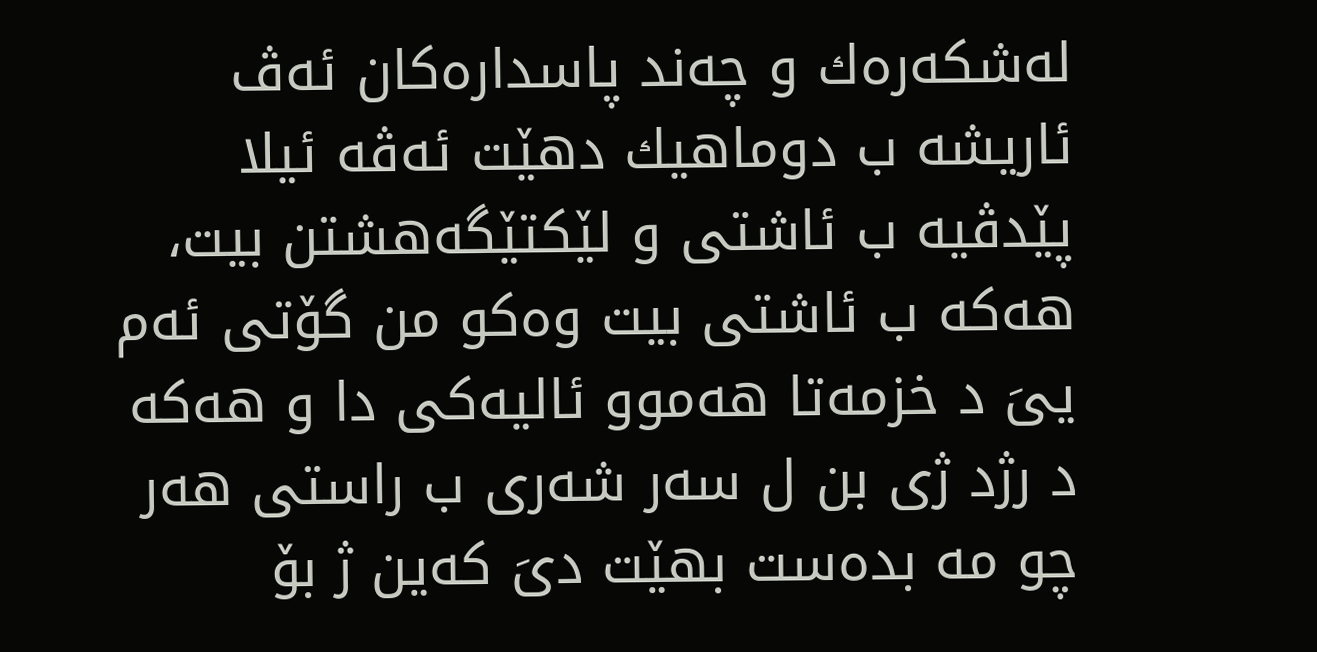له‌شكه‌ره‌ك و چه‌ند پاسداره‌كان ئه‌ڤ ئاریشه‌ ب دوماهیك دهێت ئه‌ڤه‌ ئیلا پێدڤیه‌ ب ئاشتى و لێكتێگه‌هشتن بیت، هه‌كه‌ ب ئاشتی بیت وه‌كو من گۆتى ئه‌م یىَ د خزمه‌تا هه‌موو ئالیه‌كى دا و هه‌كه‌ د رژد ژى بن ل سه‌ر شه‌رى ب راستى هه‌ر چو مه‌ بده‌ست بهێت دىَ كه‌ین ژ بۆ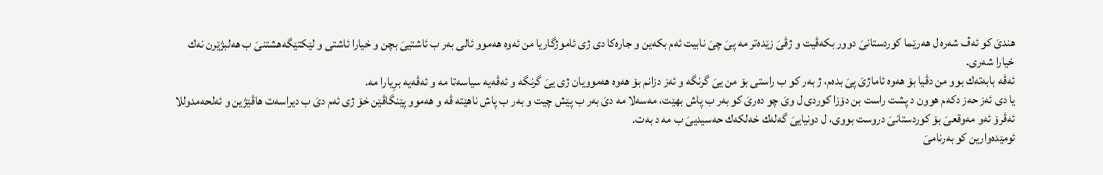هندىَ كو ئه‌ڤ شه‌ره‌ ل هه‌رێما كوردستانىَ دوور بكه‌ڤیت و ژڤىَ زێده‌تر مه‌ پىَ چىَ نابیت ئه‌م بكه‌ین و جاره‌كا دی ژى ئاموژگاریا من ئه‌وه‌ هه‌موو ئالی به‌ر ب ئاشتیىَ بچن و خیارا ئاشتى و لێكتێگه‌هشتنىَ ب هه‌لبژێرن نه‌ك خیارا شه‌رى.
ئه‌ڤه‌ بابه‌ته‌ك بوو من دڤیا بۆ هه‌وه‌ ئاماژىَ پىَ بده‌م، ژ به‌ر كو ب راستى بۆ من یىَ گرنگه‌ و ئه‌ز دزانم بۆ هه‌وه‌ هه‌موویان ژى یىَ گرنگه‌ و ئه‌ڤه‌یه‌ سیاسه‌تا مه‌ و ئه‌ڤه‌یه‌ برِیارا مه‌.
یا دی ئه‌ز حه‌ز دكه‌م هوون د پشت راست بن دۆزا كوردى ل وىَ چو ده‌رىَ كو به‌ر ب پاش بهێت، مه‌سه‌لا مه‌ دىَ به‌ر ب پێش چیت و به‌ر ب پاش ناهێته‌ ڤه‌ و هه‌موو پێنگاڤێن خۆ ژى ئه‌م دىَ ب دیراسه‌ت هاڤێژین و ئه‌لحه‌مدوللا ئه‌ڤرۆ ئه‌و مه‌وقعىَ بۆ كوردستانىَ دروست بووى، ل دونیایىَ گه‌له‌ك خه‌لكه‌ك حه‌سیدیىَ ب مه‌ د به‌ت.
ئومێده‌وارین كو به‌رنامىَ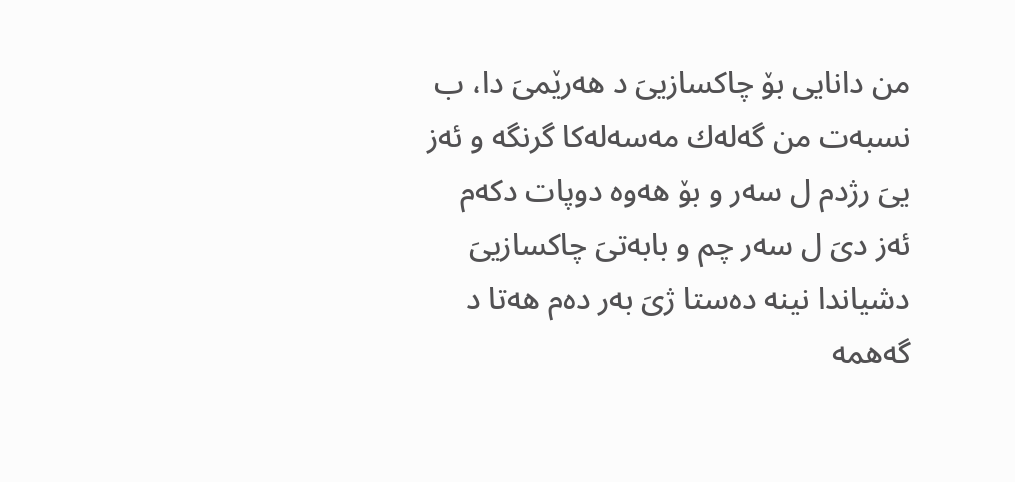من دانایی بۆ چاكسازیىَ د هه‌رێمىَ دا، ب نسبه‌ت من گه‌له‌ك مه‌سه‌له‌كا گرنگه‌ و ئه‌ز یىَ رژدم ل سه‌ر و بۆ هه‌وه‌ دوپات دكه‌م ئه‌ز دىَ ل سه‌ر چم و بابه‌تىَ چاكسازیىَ دشیاندا نینه‌ ده‌ستا ژىَ به‌ر ده‌م هه‌تا د گه‌همه‌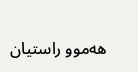هه‌موو راستیان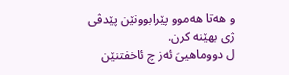و هه‌تا هه‌موو پێرابوونێن پێدڤی ژى بهێنه‌ كرن.
ل دووماهیىَ ئه‌ز چ ئاخفتنێن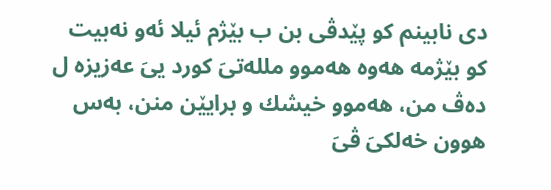دی نابینم كو پێدڤی بن ب بێژم ئیلا ئه‌و نه‌بیت كو بێژمه‌ هه‌وه‌ هه‌موو ملله‌تىَ كورد یىَ عه‌زیزه‌ ل ده‌ڤ من، هه‌موو خیشك و برایێن منن، به‌س هوون خه‌لكىَ ڤىَ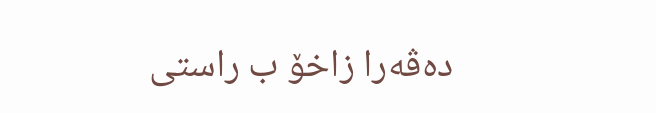ده‌ڤه‌را زاخۆ ب راستى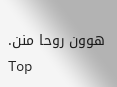هوون روحا منن.
Top